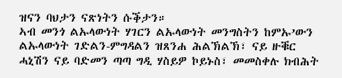ዝናን ባህታን ናጽነትን ሱቕታን።
ኣብ መንጎ ልኡላውነት ሃገርን ልኡላውነት መንግስትን ከምኡ’ውን ልኡላውነት ገድልን-ምግዳልን ዝጸንሐ ሕልኽልኽ፣ ናይ ዙቑር ሓኒሽን ናይ ባድመን ጣጣ ግዲ ሃስይዎ ኮይኑስ፣ መመስቀሉ ክብሕት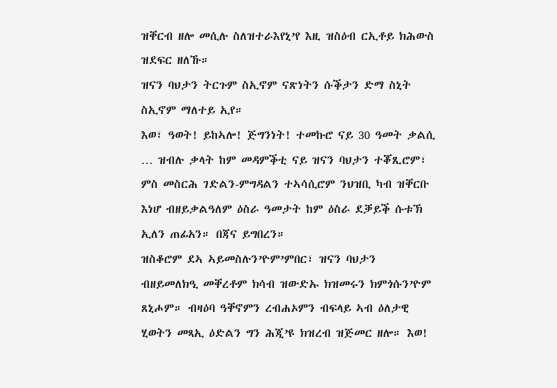ዝቐርብ ዘሎ መሲሉ ስለዝተራእየኒ’የ እዚ ዝስዕብ ርኢቶይ ክሕውስ ዝደፍር ዘለኹ።
ዝናን ባህታን ትርጉም ስኢኖም ናጽነትን ሱቕታን ድማ ስኒት ስኢኖም ማለተይ ኢየ።
እወ፣ ዓወት! ይከኣሎ! ጅግንነት! ተመኩሮ ናይ 30 ዓመት ቃልሲ … ዝብሉ ቃላት ከም መዳምቕቲ ናይ ዝናን ባህታን ተቖጺሮም፣ ምስ መስርሕ ገድልን-ምግዳልን ተኣሳሲሮም ንህዝቢ ካብ ዝቐርቡ እነሆ ብዘይቃልዓለም ዕስራ ዓመታት ከም ዕስራ ደቓይቕ ሱቱኽ ኢለን ጠፊአን። በጃና ይግበረን።
ዝስቆሮም ደኣ ኣይመስሉን’ዮም’ምበር፣ ዝናን ባህታን ብዘይመለክዒ መቐረቶም ክሳብ ዝውድኡ ክዝመሩን ክምጎሱን’ዮም ጸኒሖም። ብዛዕባ ዓቐኖምን ረብሐኦምን ብፍላይ ኣብ ዕለታዊ ሂወትን መጻኢ ዕድልን ግን ሕጂ’ዩ ክዝረብ ዝጅመር ዘሎ። እወ!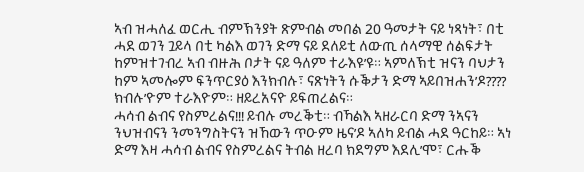ኣብ ዝሓለፈ ወርሒ ብምኽንያት ጽምብል መበል 20 ዓመታት ናይ ነጻነት፣ በቲ ሓደ ወገን ጓይላ በቲ ካልእ ወገን ድማ ናይ ደለይቲ ለውጢ ሰላማዊ ሰልፍታት ከምዝተገብረ ኣብ ብዙሕ ቦታት ናይ ዓለም ተራእዩ’ዩ። ኣምለኽቲ ዝናን ባህታን ከም ኣመሎም ፍንጥርያዕ እንክብሉ፣ ናጽነትን ሱቕታን ድማ ኣይበዝሐን’ዶ???? ክብሉ’ዮም ተራእዮም። ዘይረአናዮ ይፍጠረልና።
ሓሳብ ልብና የስምረልና!!! ይብሉ መረቕቲ። ብኻልእ ኣዘራርባ ድማ ንኣናን ንህዝብናን ንመንግስትናን ዝኸውን ጥዑም ዜና’ዶ ኣለካ ይብል ሓደ ዓርከይ። ኣነ ድማ እዛ ሓሳብ ልብና የስምረልና ትብል ዘረባ ክደግም እደሊ’ሞ፣ ርሑቕ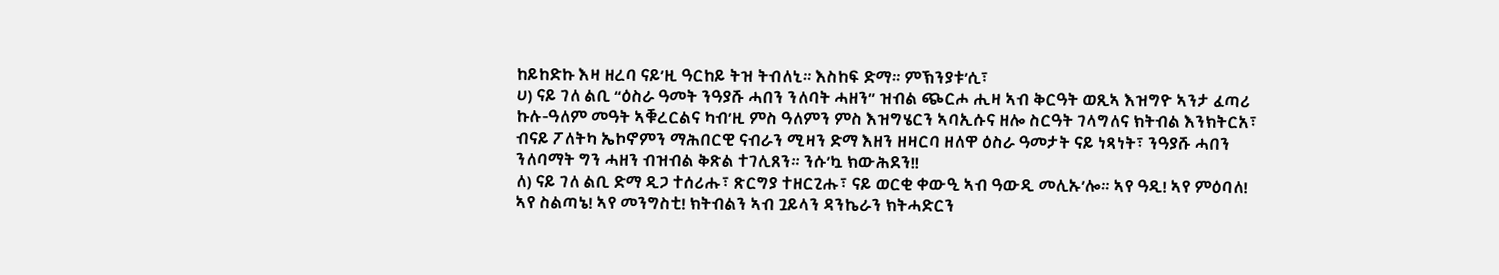ከይከድኩ እዛ ዘረባ ናይ’ዚ ዓርከይ ትዝ ትብለኒ። እስከፍ ድማ። ምኽንያቱ’ሲ፣
ሀ) ናይ ገለ ልቢ “ዕስራ ዓመት ንዓያሹ ሓበን ንለባት ሓዘን” ዝብል ጭርሖ ሒዛ ኣብ ቅርዓት ወጺኣ እዝግዮ ኣንታ ፈጣሪ ኩሉ-ዓለም መዓት ኣቑረርልና ካብ’ዚ ምስ ዓለምን ምስ እዝግሄርን ኣባኢሱና ዘሎ ስርዓት ገላግለና ክትብል እንክትርአ፣ ብናይ ፖለትካ ኤኮኖምን ማሕበርዊ ናብራን ሚዛን ድማ እዘን ዘዛርባ ዘለዋ ዕስራ ዓመታት ናይ ነጻነት፣ ንዓያሹ ሓበን ንለባማት ግን ሓዘን ብዝብል ቅጽል ተገሊጸን። ንሱ’ኳ ክውሕደን!!
ለ) ናይ ገለ ልቢ ድማ ዲጋ ተሰሪሑ፣ ጽርግያ ተዘርጊሑ፣ ናይ ወርቂ ቀውዒ ኣብ ዓውዲ መሊኡ’ሎ። ኣየ ዓዲ! ኣየ ምዕባለ! ኣየ ስልጣኔ! ኣየ መንግስቲ! ክትብልን ኣብ ጓይላን ዳንኬራን ክትሓድርን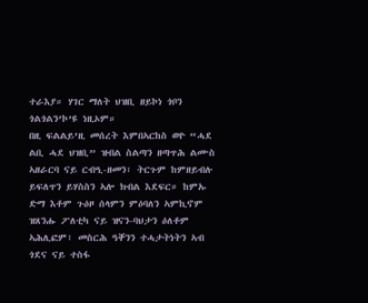ተራእያ። ሃገር ማለት ህዝቢ ዘይኮነ ጎቦን ጎልጎልን’ኮ’ዩ ነዚኦም።
በዚ ፍልልይ’ዚ መሰረት እምበኣርከስ ወዮ “ሓደ ልቢ ሓደ ህዝቢ” ዝብል ስልጣን ዘጣጥሕ ልሙስ ኣዘራርባ ናይ ርብዒ-ዘመን፣ ትርጉም ከምዘይብሉ ይፍለጥን ይሃስስን ኣሎ ክብል እደፍር። ከምኡ ድማ እቶም ጉዕዞ ሰላምን ምዕባለን ኣምኪኖም ዝጸንሑ ፖለቲካ ናይ ዝናን-ባህታን ዕለቶም ኣሕሊፎም፣ መስርሕ ዓቐንን ተሓታትነትን ኣብ ጎደና ናይ ተስፋ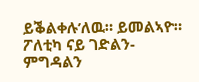ይቕልቀሉ’ለዉ። ይመልኣዮ።
ፖለቲካ ናይ ገድልን-ምግዳልን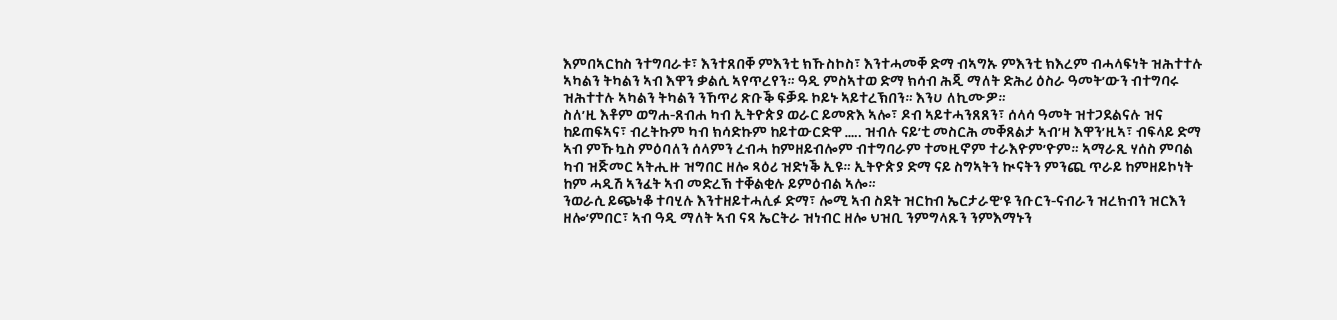እምበኣርከስ ንተግባራቱ፣ እንተጸበቐ ምእንቲ ክኹስኮስ፣ እንተሓመቐ ድማ ብኣግኡ ምእንቲ ክእረም ብሓላፍነት ዝሕተተሉ ኣካልን ትካልን ኣብ እዋን ቃልሲ ኣየጥረየን። ዓዲ ምስኣተወ ድማ ክሳብ ሕጂ ማለት ድሕሪ ዕስራ ዓመት’ውን ብተግባሩ ዝሕተተሉ ኣካልን ትካልን ንኸጥሪ ጽቡቕ ፍቓዱ ኮይኑ ኣይተረኽበን። እንሀ ለኪሙዎ።
ስለ’ዚ እቶም ወግሐ-ጸብሐ ካብ ኢትዮጵያ ወራር ይመጽእ ኣሎ፣ ዶብ ኣይተሓንጸጸን፣ ሰላሳ ዓመት ዝተጋደልናሉ ዝና ከይጠፍኣና፣ ብረትኩም ካብ ክሳድኩም ከይተውርድዋ ….. ዝብሉ ናይ’ቲ መስርሕ መቐጸልታ ኣብ’ዛ እዋን’ዚኣ፣ ብፍላይ ድማ ኣብ ምኹኳስ ምዕባለን ሰላምን ረብሓ ከምዘይብሎም ብተግባራም ተመዚኖም ተራእዮም’ዮም። ኣማራጺ ሃሰስ ምባል ካብ ዝጅመር ኣትሒዙ ዝግበር ዘሎ ጻዕሪ ዝድነቕ ኢዩ። ኢትዮጵያ ድማ ናይ ስግኣትን ኲናትን ምንጪ ጥራይ ከምዘይኮነት ከም ሓዲሽ ኣንፈት ኣብ መድረኽ ተቐልቂሉ ይምዕብል ኣሎ።
ንወራሲ ይጭነቆ ተባሂሉ እንተዘይተሓሊፉ ድማ፣ ሎሚ ኣብ ስደት ዝርከብ ኤርታራዊ’ዩ ንቡርን-ናብራን ዝረክብን ዝርእን ዘሎ’ምበር፣ ኣብ ዓዲ ማለት ኣብ ናጻ ኤርትራ ዝነብር ዘሎ ህዝቢ ንምግላጹን ንምእማኑን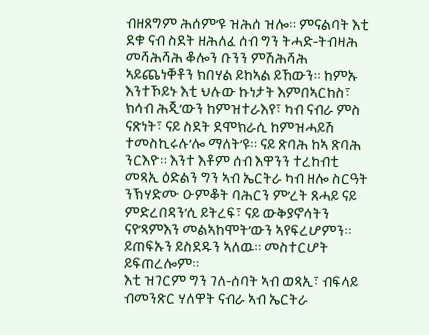ብዘጸግም ሕሰም’ዩ ዝሕሰ ዝሎ። ምናልባት እቲ ደቁ ናብ ስደት ዘሕለፈ ሰብ ግን ትሓድ-ትብዛሕ መሻሕሻሕ ቆሎን ቡንን ምሽሕሻሕ ኣይጨነቐቶን ክበሃል ይከኣል ይኸውን። ከምኡ እንተኾይኑ እቲ ህሉው ኩነታት እምበኣርከስ፣ ክሳብ ሕጂ’ውን ከምዝተራእየ፣ ካብ ናብራ ምስ ናጽነት፣ ናይ ስደት ደሞክራሲ ከምዝሓይሽ ተመስኪሩሉ’ሎ ማለት’ዩ። ናይ ጽባሕ ከኣ ጽባሕ ንርእዮ። እንተ እቶም ሰብ እዋንን ተረከብቲ መጻኢ ዕድልን ግን ኣብ ኤርትራ ካብ ዘሎ ስርዓት ንኽሃድሙ ዑምቆት ባሕርን ም’ረት ጸሓይ ናይ ምድረበዳን’ሲ ይትረፍ፣ ናይ ውቅያኖሳትን ናየ’ጻምእን መልኣከሞት’ውን ኣየፍረሆምን። ይጠፍኡን ይስደዱን ኣለዉ። መስተርሆት ይፍጠረሎም።
እቲ ዝገርም ግን ገለ-ሰባት ኣብ ወጻኢ፣ ብፍላይ ብመንጽር ሃለዋት ናብራ ኣብ ኤርትራ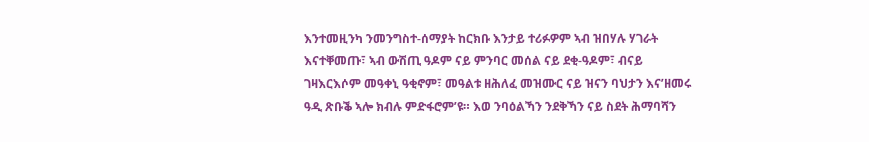እንተመዚንካ ንመንግስተ-ሰማያት ከርክቡ እንታይ ተሪፉዎም ኣብ ዝበሃሉ ሃገራት እናተቐመጡ፣ ኣብ ውሽጢ ዓዶም ናይ ምንባር መሰል ናይ ደቂ-ዓዶም፣ ብናይ ገዛእርእሶም መዓቀኒ ዓቂኖም፣ መዓልቱ ዘሕለፈ መዝሙር ናይ ዝናን ባህታን እና’ዘመሩ ዓዲ ጽቡቕ ኣሎ ክብሉ ምድፋሮም’ዩ። እወ ንባዕልኻን ንደቅኻን ናይ ስደት ሕማባሻን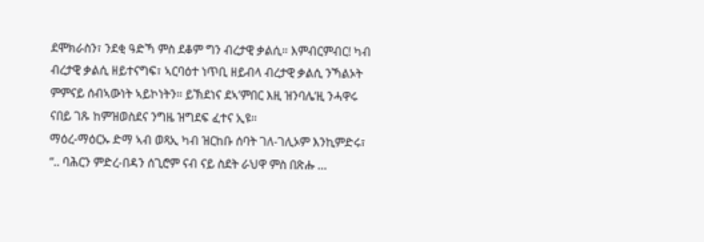ደሞክራስን፣ ንደቂ ዓድኻ ምስ ደቆም ግን ብረታዊ ቃልሲ። እምብርምብር! ካብ ብረታዊ ቃልሲ ዘይተናግፍ፣ ኣርባዕተ ነጥቢ ዘይብላ ብረታዊ ቃልሲ ንኻልኦት ምምናይ ሰብኣውነት ኣይኮነትን። ይኽደነና ደኣ’ምበር እዚ ዝንባሌ’ዚ ንሓዋሩ ናበይ ገጹ ከምዝወስደና ንግዜ ዝግደፍ ፈተና ኢዩ።
ማዕረ-ማዕርኡ ድማ ኣብ ወጻኢ ካብ ዝርከቡ ሰባት ገለ-ገሊኦም እንኪምድሩ፣ “.. ባሕርን ምድረ-በዳን ሰጊሮም ናብ ናይ ስደት ራህዋ ምስ በጽሑ …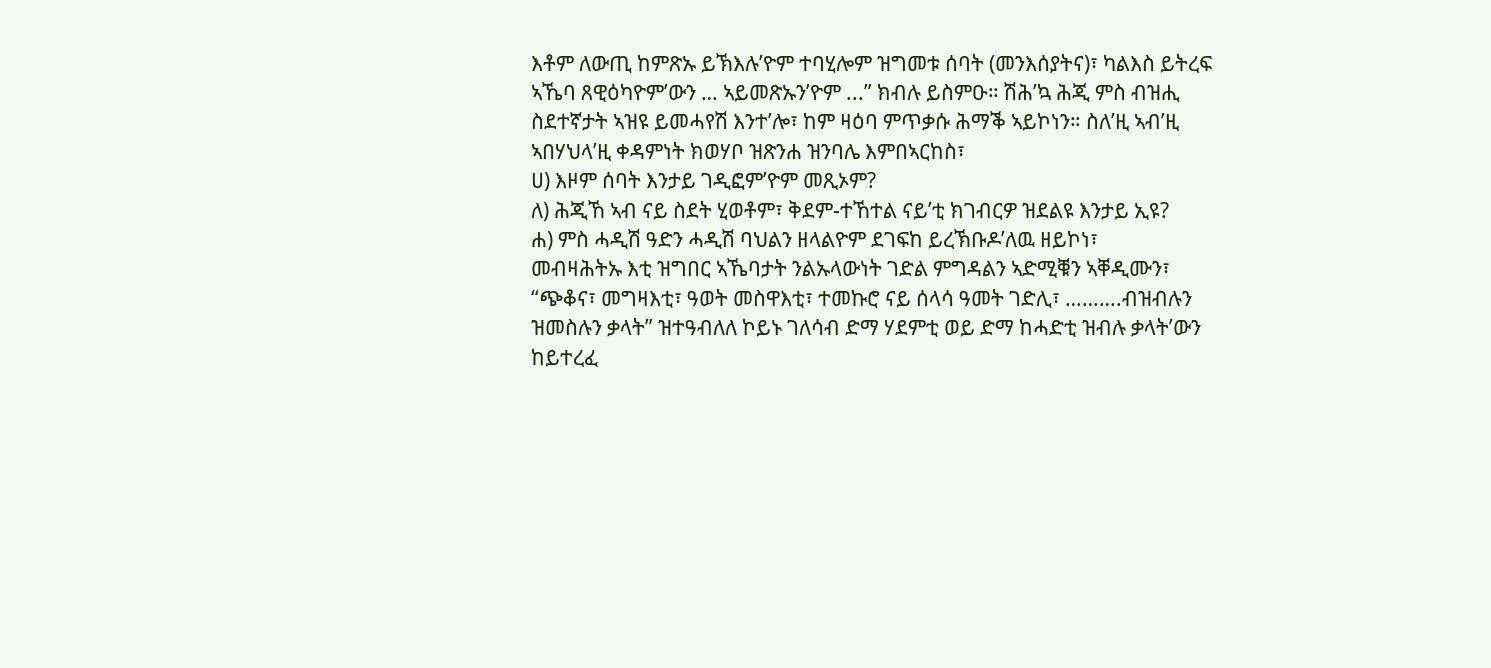እቶም ለውጢ ከምጽኡ ይኽእሉ’ዮም ተባሂሎም ዝግመቱ ሰባት (መንእሰያትና)፣ ካልእስ ይትረፍ ኣኼባ ጸዊዕካዮም’ውን … ኣይመጽኡን’ዮም ...” ክብሉ ይስምዑ። ሽሕ’ኳ ሕጂ ምስ ብዝሒ ስደተኛታት ኣዝዩ ይመሓየሽ እንተ’ሎ፣ ከም ዛዕባ ምጥቃሱ ሕማቕ ኣይኮነን። ስለ’ዚ ኣብ’ዚ ኣበሃህላ’ዚ ቀዳምነት ክወሃቦ ዝጽንሐ ዝንባሌ እምበኣርከስ፣
ሀ) እዞም ሰባት እንታይ ገዲፎም’ዮም መጺኦም?
ለ) ሕጂኸ ኣብ ናይ ስደት ሂወቶም፣ ቅደም-ተኸተል ናይ’ቲ ክገብርዎ ዝደልዩ እንታይ ኢዩ?
ሐ) ምስ ሓዲሽ ዓድን ሓዲሽ ባህልን ዘላልዮም ደገፍከ ይረኽቡዶ’ለዉ ዘይኮነ፣
መብዛሕትኡ እቲ ዝግበር ኣኼባታት ንልኡላውነት ገድል ምግዳልን ኣድሚቑን ኣቐዲሙን፣
“ጭቆና፣ መግዛእቲ፣ ዓወት መስዋእቲ፣ ተመኩሮ ናይ ሰላሳ ዓመት ገድሊ፣ ……….ብዝብሉን ዝመስሉን ቃላት” ዝተዓብለለ ኮይኑ ገለሳብ ድማ ሃደምቲ ወይ ድማ ከሓድቲ ዝብሉ ቃላት’ውን ከይተረፈ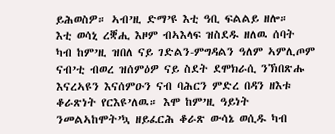ይሕወስዎ። ኣብ’ዚ ድማ’ዩ እቲ ዓቢ ፍልልይ ዘሎ።
እቲ ወሳኒ ረቛሒ እዞም ብኣእላፍ ዝስደዱ ዘለዉ ሰባት ካብ ከም’ዚ ዝበለ ናይ ገድልን-ምግዳልን ዓለም ኣምሊጦም ናብ’ቲ ብወረ ዝሰምዕዎ ናይ ስደት ደሞክራሲ ንኽበጽሑ እናረኣዩን እናሰምዑን ናብ ባሕርን ምድረ በዳን ዘእቱ ቆራጽነት የርእዩ’ለዉ። እሞ ከም’ዚ ዓይነት ንመልኣከሞት’ኳ ዘይፈርሕ ቆራጽ ውሳኔ ወሲዱ ካብ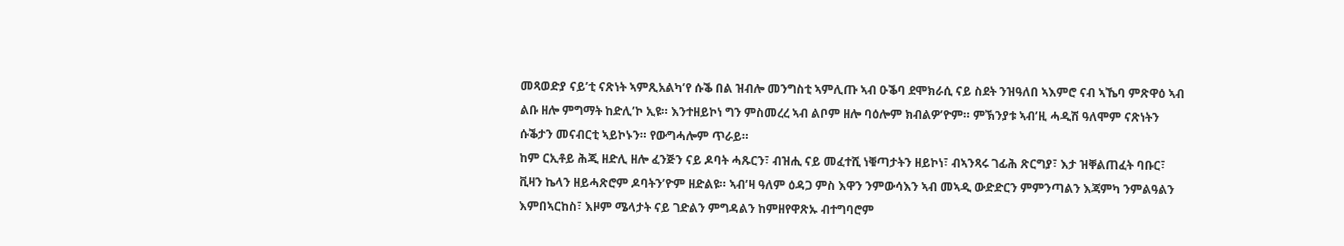መጻወድያ ናይ’ቲ ናጽነት ኣምጺአልካ’የ ሱቕ በል ዝብሎ መንግስቲ ኣምሊጡ ኣብ ዑቕባ ደሞክራሲ ናይ ስደት ንዝዓለበ ኣእምሮ ናብ ኣኼባ ምጽዋዕ ኣብ ልቡ ዘሎ ምግማት ከድሊ’ኮ ኢዩ። እንተዘይኮነ ግን ምስመረረ ኣብ ልቦም ዘሎ ባዕሎም ክብልዎ’ዮም። ምኽንያቱ ኣብ’ዚ ሓዲሽ ዓለሞም ናጽነትን ሱቕታን መናብርቲ ኣይኮኑን። የውግሓሎም ጥራይ።
ከም ርኢቶይ ሕጂ ዘድሊ ዘሎ ፈንጅን ናይ ዶባት ሓጹርን፣ ብዝሒ ናይ መፈተሺ ነቑጣታትን ዘይኮነ፣ ብኣንጻሩ ገፊሕ ጽርግያ፣ እታ ዝቐልጠፈት ባቡር፣ ቪዛን ኬላን ዘይሓጽሮም ዶባትን’ዮም ዘድልዩ። ኣብ’ዛ ዓለም ዕዳጋ ምስ እዋን ንምውሳእን ኣብ መኣዲ ውድድርን ምምንጣልን እጃምካ ንምልዓልን እምበኣርከስ፣ እዞም ሜላታት ናይ ገድልን ምግዳልን ከምዘየዋጽኡ ብተግባሮም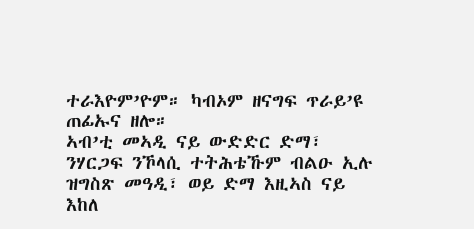ተራእዮም’ዮም። ካብኦም ዘናግፍ ጥራይ’ዩ ጠፊኡና ዘሎ።
ኣብ’ቲ መኣዲ ናይ ውድድር ድማ፣ ንሃርጋፍ ንኾላሲ ተትሕቴኹም ብልዑ ኢሉ ዝግስጽ መዓዲ፣ ወይ ድማ እዚኣስ ናይ እከለ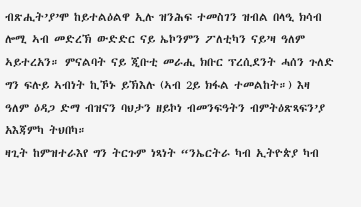ብጽሒት’ያ’ሞ ከይተልዕልዋ ኢሉ ዝንሕፍ ተመስገን ዝብል በላዒ ክሳብ ሎሚ ኣብ መድረኽ ውድድር ናይ ኤኮንምን ፖለቲካን ናይ’ዛ ዓለም ኣይተረአን። ምናልባት ናይ ጂቡቲ መራሒ ክቡር ፕረሲደንት ሓሰን ጉለድ ግን ፍሉይ ኣብነት ኪኾኑ ይኽእሉ (ኣብ 2ይ ክፋል ተመልከት።) እዛ ዓለም ዕዳጋ ድማ ብዝናን ባህታን ዘይኮነ ብመንፍዓትን ብምትዕጽጻፍን’ያ አእጃምካ ትህበካ።
ዛጊት ከምዝተራእየ ግን ትርጉም ነጻነት “ንኤርትራ ካብ ኢትዮጵያ ካብ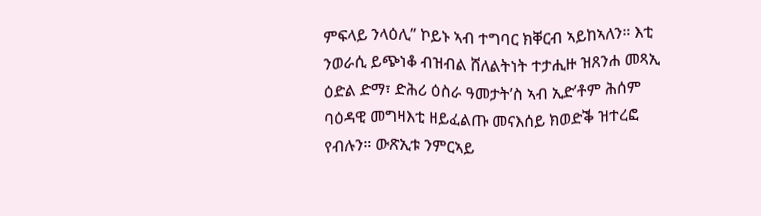ምፍላይ ንላዕሊ” ኮይኑ ኣብ ተግባር ክቐርብ ኣይከኣለን። እቲ ንወራሲ ይጭነቆ ብዝብል ሸለልትነት ተታሒዙ ዝጸንሐ መጻኢ ዕድል ድማ፣ ድሕሪ ዕስራ ዓመታት’ስ ኣብ ኢድ’ቶም ሕሰም ባዕዳዊ መግዛእቲ ዘይፈልጡ መናእሰይ ክወድቕ ዝተረፎ የብሉን። ውጽኢቱ ንምርኣይ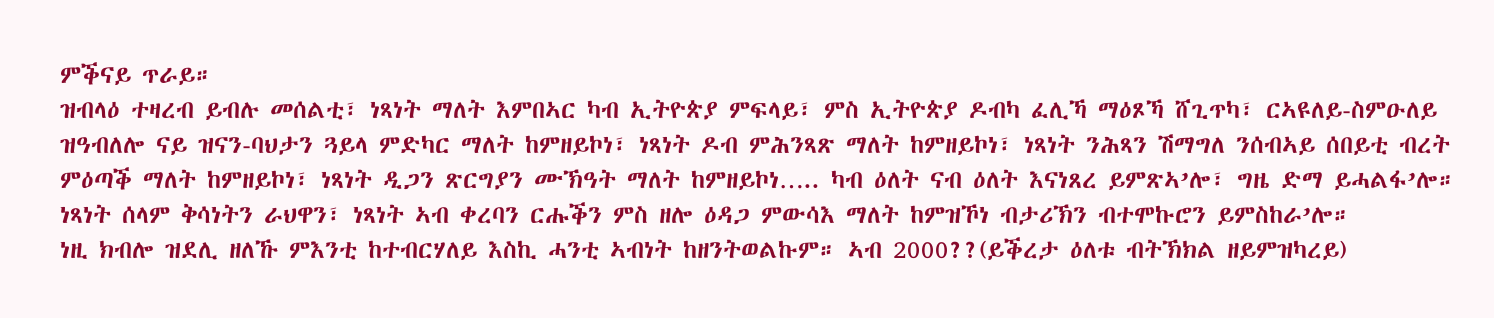ምቕናይ ጥራይ።
ዝብላዕ ተዛረብ ይብሉ መሰልቲ፣ ነጻነት ማለት እምበኣር ካብ ኢትዮጵያ ምፍላይ፣ ምስ ኢትዮጵያ ዶብካ ፈሊኻ ማዕጾኻ ሸጊጥካ፣ ርኣዩለይ-ስምዑለይ ዝዓብለሎ ናይ ዝናን-ባህታን ጓይላ ምድካር ማለት ከምዘይኮነ፣ ነጻነት ዶብ ምሕንጻጽ ማለት ከምዘይኮነ፣ ነጻነት ንሕጻን ሽማግለ ንሰብኣይ ሰበይቲ ብረት ምዕጣቕ ማለት ከምዘይኮነ፣ ነጻነት ዲጋን ጽርግያን ሙኽዓት ማለት ከምዘይኮነ….. ካብ ዕለት ናብ ዕለት እናነጸረ ይምጽኣ’ሎ፣ ግዜ ድማ ይሓልፋ’ሎ።
ነጻነት ሰላም ቅሳነትን ራህዋን፣ ነጻነት ኣብ ቀረባን ርሑቕን ምስ ዘሎ ዕዳጋ ምውሳእ ማለት ከምዝኾነ ብታሪኽን ብተሞኩሮን ይምስከራ’ሎ።
ነዚ ክብሎ ዝደሊ ዘለኹ ምእንቲ ከተብርሃለይ እስኪ ሓንቲ ኣብነት ከዘንትወልኩም። ኣብ 2000??(ይቕረታ ዕለቱ ብትኽክል ዘይምዝካረይ)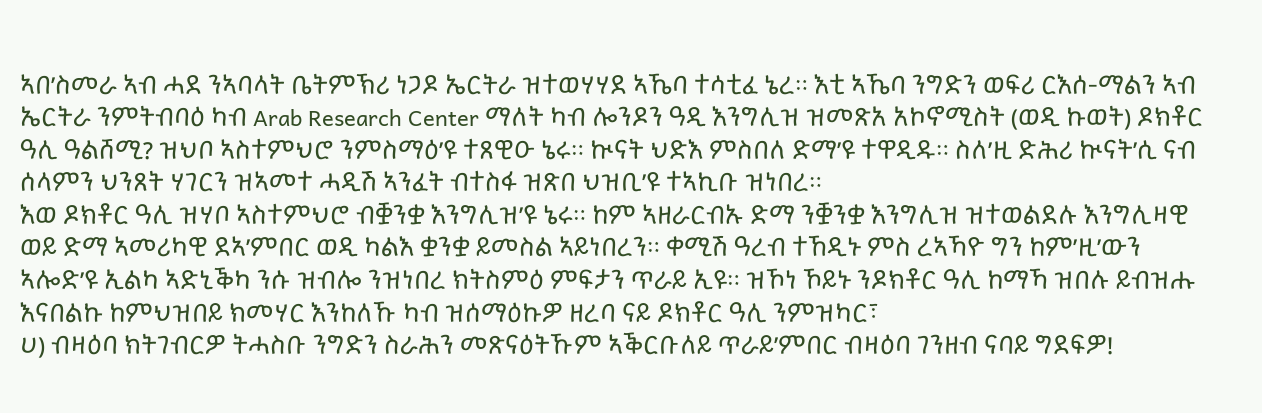ኣበ’ስመራ ኣብ ሓደ ንኣባላት ቤትምኽሪ ነጋዶ ኤርትራ ዝተወሃሃደ ኣኼባ ተሳቲፈ ኔረ። እቲ ኣኼባ ንግድን ወፍሪ ርእሰ-ማልን ኣብ ኤርትራ ንምትብባዕ ካብ Arab Research Center ማለት ካብ ሎንዶን ዓዲ እንግሊዝ ዝመጽአ አኮኖሚስት (ወዲ ኩወት) ዶክቶር ዓሊ ዓልሸሚ? ዝህቦ ኣስተምህሮ ንምስማዕ’ዩ ተጸዊዑ ኔሩ። ኲናት ህድእ ምስበለ ድማ’ዩ ተዋዲዱ። ስለ’ዚ ድሕሪ ኲናት’ሲ ናብ ሰላምን ህንጸት ሃገርን ዝኣመተ ሓዲሽ ኣንፈት ብተስፋ ዝጽበ ህዝቢ’ዩ ተኣኪቡ ዝነበረ።
እወ ዶክቶር ዓሊ ዝሃቦ ኣስተምህሮ ብቛንቋ እንግሊዝ’ዩ ኔሩ። ከም ኣዘራርብኡ ድማ ንቛንቋ እንግሊዝ ዝተወልደሉ እንግሊዛዊ ወይ ድማ ኣመሪካዊ ደኣ’ምበር ወዲ ካልእ ቋንቋ ይመስል ኣይነበረን። ቀሚሽ ዓረብ ተኸዲኑ ምስ ረኣኻዮ ግን ከም’ዚ’ውን ኣሎድ’ዩ ኢልካ ኣድኒቕካ ንሱ ዝብሎ ንዝነበረ ክትስምዕ ምፍታን ጥራይ ኢዩ። ዝኾነ ኾይኑ ንዶክቶር ዓሊ ከማኻ ዝበሉ ይብዝሑ እናበልኩ ከምህዝበይ ክመሃር እንከለኹ ካብ ዝሰማዕኩዎ ዘረባ ናይ ዶክቶር ዓሊ ንምዝካር፣
ሀ) ብዛዕባ ክትገብርዎ ትሓስቡ ንግድን ስራሕን መጽናዕትኹም ኣቕርቡለይ ጥራይ’ምበር ብዛዕባ ገንዘብ ናባይ ግደፍዎ!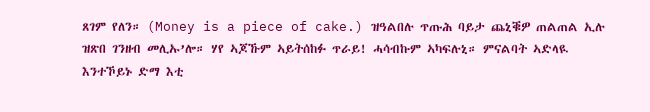ጸገም የለን። (Money is a piece of cake.) ዝዓልበሉ ጥጡሕ ባይታ ጨኒቑዎ ጠልጠል ኢሉ ዝጽበ ገንዘብ መሊኡ’ሎ። ሃየ ኣጆኹም ኣይትሰከፉ ጥራይ! ሓሳብኩም ኣካፍሉኒ። ምናልባት ኣድላዪ እንተኾይኑ ድማ እቲ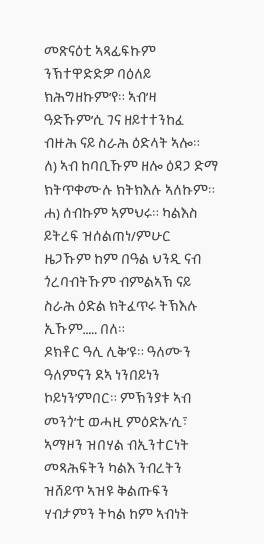መጽናዕቲ ኣጻፊፍኩም ንኽተዋድድዎ ባዕለይ ክሕግዘኩም’የ። ኣብ’ዛ ዓድኹም’ሲ ገና ዘይተተንከፈ ብዙሕ ናይ ስራሕ ዕድላት ኣሎ።
ለ) ኣብ ከባቢኹም ዘሎ ዕዳጋ ድማ ክትጥቀሙሉ ክትክእሉ ኣለኩም።
ሐ) ሰብኩም ኣምህሩ። ካልእስ ይትረፍ ዝሰልጠነ/ምሁር ዜጋኹም ከም በዓል ህንዲ ናብ ጎረባብትኹም ብምልኣኽ ናይ ስራሕ ዕድል ክትፈጥሩ ትኽእሉ ኢኹም….. በለ።
ዶክቶር ዓሊ ሊቅ’ዩ። ዓለሙን ዓለምናን ደኣ ነንበይነን ኮይነን’ምበር። ምኽንያቱ ኣብ መንጎ’ቲ ወሓዚ ምዕድኡ’ሲ፣ ኣማዞን ዝበሃል ብኢንተርነት መጻሕፍትን ካልእ ንብረትን ዝሸይጥ ኣዝዩ ቅልጡፍን ሃብታምን ትካል ከም ኣብነት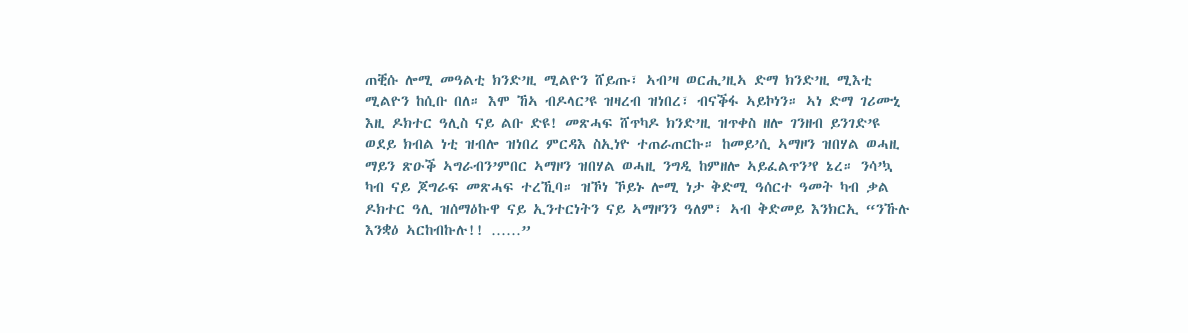ጠቒሱ ሎሚ መዓልቲ ክንድ’ዚ ሚልዮን ሸይጡ፣ ኣብ’ዛ ወርሒ’ዚኣ ድማ ክንድ’ዚ ሚእቲ ሚልዮን ከሲቡ በለ። እሞ ኸኣ ብዶላር’ዩ ዝዛረብ ዝነበረ፣ ብናቕፋ ኣይኮነን። ኣነ ድማ ገሪሙኒ እዚ ዶክተር ዓሊስ ናይ ልቡ ድዩ! መጽሓፍ ሸጥካዶ ክንድ’ዚ ዝጥቀስ ዘሎ ገንዘብ ይንገድ’ዩ ወደይ ክብል ነቲ ዝብሎ ዝነበረ ምርዳእ ስኢነዮ ተጠራጠርኩ። ከመይ’ሲ ኣማዞን ዝበሃል ወሓዚ ማይን ጽዑቕ ኣግራብን’ምበር ኣማዞን ዝበሃል ወሓዚ ንግዲ ከምዘሎ ኣይፈልጥን’የ ኔረ። ንሳ’ኳ ካብ ናይ ጆግራፍ መጽሓፍ ተረኺባ። ዝኾነ ኾይኑ ሎሚ ነታ ቅድሚ ዓሰርተ ዓመት ካብ ቃል ዶክተር ዓሊ ዝሰማዕኩዋ ናይ ኢንተርነትን ናይ ኣማዞንን ዓለም፣ ኣብ ቅድመይ እንክርኢ “ንኹሉ እንቋዕ ኣርከብኩሉ!! ……”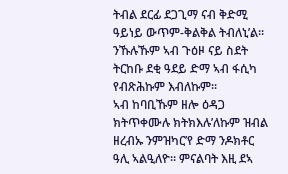ትብል ደርፊ ደጋጊማ ናብ ቅድሚ ዓይነይ ውጥም-ቅልቅል ትብለኒ’ል። ንኹሉኹም ኣብ ጉዕዞ ናይ ስደት ትርከቡ ደቂ ዓደይ ድማ ኣብ ፋሲካ የብጽሕኩም እብለኩም።
ኣብ ከባቢኹም ዘሎ ዕዳጋ ክትጥቀሙሉ ክትክእሉ’ለኩም ዝብል ዘረብኡ ንምዝካር’የ ድማ ንዶክቶር ዓሊ ኣልዒለዮ። ምናልባት እዚ ደኣ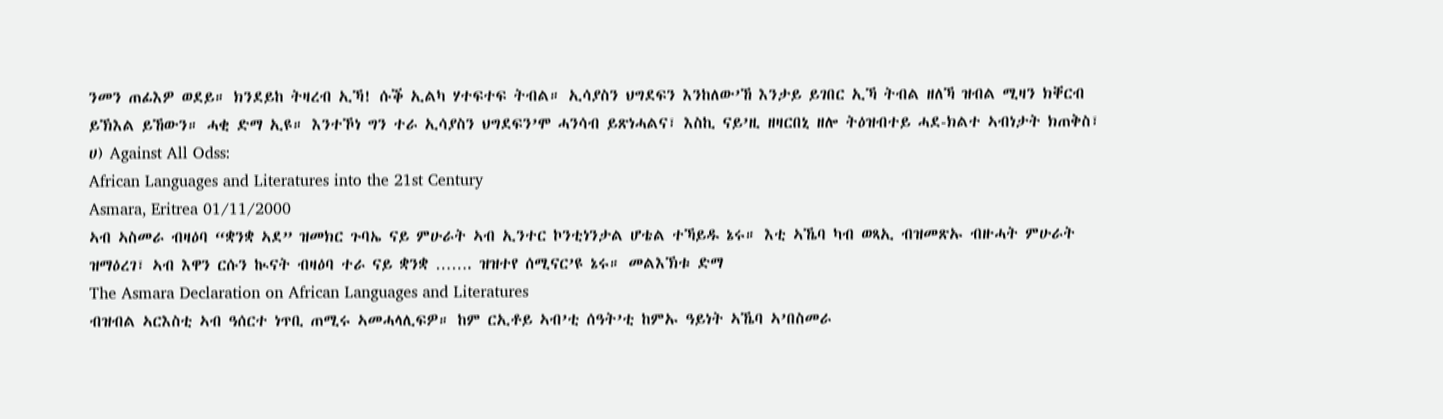ንመን ጠፊእዎ ወደይ። ክንደይከ ትዛረብ ኢኻ! ሱቕ ኢልካ ሃተፍተፍ ትብል። ኢሳያስን ህግደፍን እንከለው’ኸ እንታይ ይገበር ኢኻ ትብል ዘለኻ ዝብል ሚዛን ክቐርብ ይኽእል ይኸውን። ሓቂ ድማ ኢዩ። እንተኾነ ግን ተራ ኢሳያስን ህግደፍን’ሞ ሓንሳብ ይጽነሓልና፣ እስኪ ናይ’ዚ ዘዛርበኒ ዘሎ ትዕዝብተይ ሓደ-ክልተ ኣብነታት ክጠቅስ፣
ሀ) Against All Odss:
African Languages and Literatures into the 21st Century
Asmara, Eritrea 01/11/2000
ኣብ ኣስመራ ብዛዕባ “ቋንቋ ኣደ” ዝመክር ጉባኤ ናይ ምሁራት ኣብ ኢንተር ኮንቲነንታል ሆቴል ተኻይዱ ኔሩ። እቲ ኣኼባ ካብ ወጻኢ ብዝመጽኡ ብዙሓት ምሁራት ዝማዕረገ፣ ኣብ እዋን ርሱን ኲናት ብዛዕባ ተራ ናይ ቋንቋ ……. ዝዝተየ ሰሚናር’ዩ ኔሩ። መልእኽቱ ድማ
The Asmara Declaration on African Languages and Literatures
ብዝብል ኣርእስቲ ኣብ ዓሰርተ ነጥቢ ጠሚሩ ኣመሓላሊፍዎ። ከም ርኢቶይ ኣብ’ቲ ሰዓት’ቲ ከምኡ ዓይነት ኣኼባ ኣ’በስመራ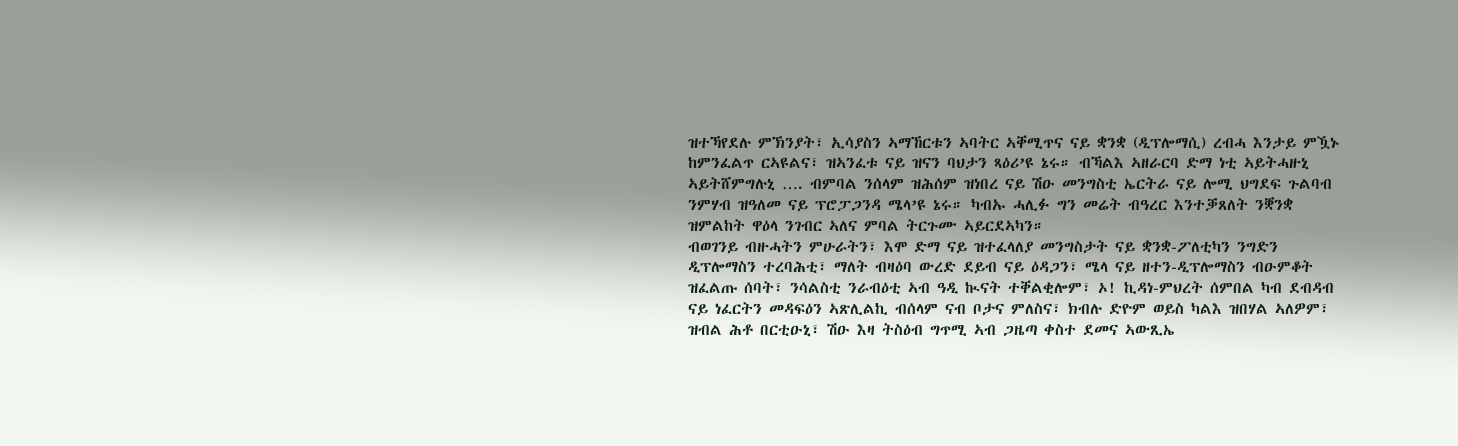ዝተኻየደሉ ምኽንያት፣ ኢሳያስን ኣማኸርቱን ኣባትር ኣቐሚጥና ናይ ቋንቋ (ዲፕሎማሲ) ረብሓ እንታይ ምዃኑ ከምንፈልጥ ርኣዩልና፣ ዝኣንፈቱ ናይ ዝናን ባህታን ጻዕሪ’ዩ ኔሩ። ብኻልእ ኣዘራርባ ድማ ነቲ ኣይትሓዙኒ ኣይትሸምግሉኒ …. ብምባል ንሰላም ዝሕሰም ዝነበረ ናይ ሽዑ መንግስቲ ኤርትራ ናይ ሎሚ ህግደፍ ጉልባብ ንምሃብ ዝዓለመ ናይ ፕሮፓጋንዳ ሜላ’ዩ ኔሩ። ካብኡ ሓሊፉ ግን መሬት ብዓረር እንተቓጸለት ንቛንቋ ዝምልከት ዋዕላ ንገብር ኣለና ምባል ትርጉሙ ኣይርደኣካን።
ብወገንይ ብዙሓትን ምሁራትን፣ እሞ ድማ ናይ ዝተፈላለያ መንግስታት ናይ ቋንቋ-ፖለቲካን ንግድን ዲፕሎማስን ተረባሕቲ፣ ማለት ብዛዕባ ውረድ ደይብ ናይ ዕዳጋን፣ ሜላ ናይ ዘተን-ዲፕሎማስን ብዑምቆት ዝፈልጡ ሰባት፣ ንሳልስቲ ንራብዕቲ ኣብ ዓዲ ኲናት ተቐልቂሎም፣ ኦ! ኪዳነ-ምህረት ሰምበል ካብ ደብዳብ ናይ ነፈርትን መዳፍዕን ኣጽሊልኪ ብሰላም ናብ ቦታና ምለስና፣ ክብሉ ድዮም ወይስ ካልእ ዝበሃል ኣለዎም፣ ዝብል ሕቶ በርቲዑኒ፣ ሽዑ እዛ ትስዕብ ግጥሚ ኣብ ጋዜጣ ቀስተ ደመና ኣውጺኤ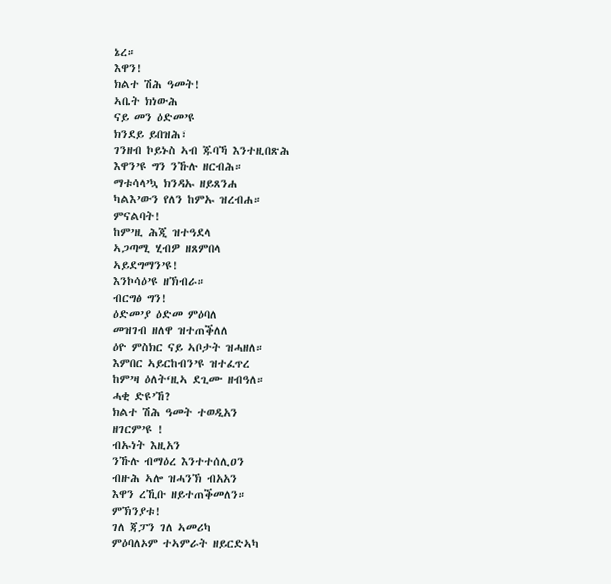ኔረ።
እዋን!
ክልተ ሽሕ ዓመት!
ኣቤት ክነውሕ
ናይ መን ዕድመ’ዩ
ክንደይ ይበዝሕ፣
ገንዘብ ኮይኑስ ኣብ ጁባኻ እንተዚበጽሕ
እዋን’ዩ ግን ንኹሉ ዘርብሕ።
ማቱሳላ’ኳ ክንዳኡ ዘይጸንሐ
ካልእ’ውን የለን ከምኡ ዝረብሐ።
ምናልባት!
ከም’ዚ ሕጂ ዝተዓደላ
ኣጋጣሚ ሂብዎ ዘጸምበላ
ኣይደግማን’ዩ!
እንኮሳዕ’ዩ ዘኽብራ።
ብርግፅ ግን!
ዕድመ’ያ ዕድመ ምዕባለ
መዝገብ ዘለዋ ዝተጠቕለለ
ዕዮ ምስክር ናይ ኣቦታት ዝሓዘለ።
እምበር ኣይርከብን’ዩ ዝተፈጥረ
ከም’ዛ ዕለት‘ዚኣ ደጊሙ ዘብዓለ።
ሓቂ ድዩ’ኸ?
ክልተ ሽሕ ዓመት ተወዲአን
ዘገርም’ዩ !
ብኡነት እዚአን
ንኹሉ ብማዕረ እንተተሰሊዐን
ብዙሕ ኣሎ ዝሓንኽ ብአአን
እዋን ረኺቡ ዘይተጠቕመለን።
ምኽንያቱ!
ገለ ጃፓን ገለ ኣመሪካ
ምዕባለኦም ተኣምራት ዘይርድኣካ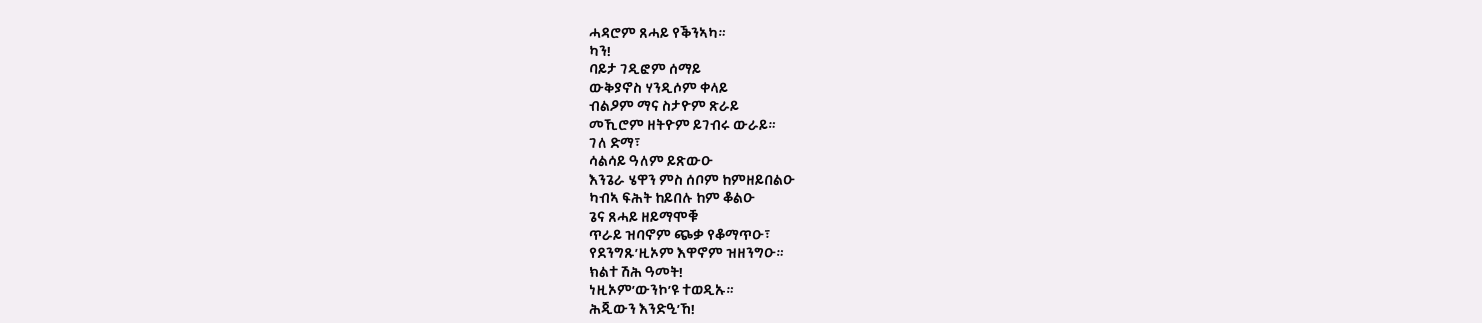ሓዳሮም ጸሓይ የቕንኣካ።
ካን!
ባይታ ገዲፎም ሰማይ
ውቅያኖስ ሃንዲሶም ቀላይ
ብልዖም ማና ስታዮም ጽራይ
መኺሮም ዘትዮም ይገብሩ ውራይ።
ገለ ድማ፣
ሳልሳይ ዓለም ይጽውዑ
እንጌራ ሄዋን ምስ ሰቦም ከምዘይበልዑ
ካብኣ ፍሕት ከይበሉ ከም ቆልዑ
ጌና ጸሓይ ዘይማሞቑ
ጥራይ ዝባኖም ጭቃ የቆማጥዑ፣
የደንግጹ’ዚኦም እዋኖም ዝዘንግዑ።
ክልተ ሽሕ ዓመት!
ነዚኦም’ውንኮ’ዩ ተወዲኡ።
ሕጂውን እንድዒ’ኸ!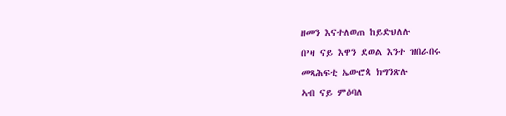ዘመን እናተለወጠ ከይድህለሉ
በ’ዛ ናይ እዋን ደወል እንተ ዝበራበሩ
መጻሕፍቲ ኤውሮጳ ክግንጽሉ
ኣብ ናይ ምዕባለ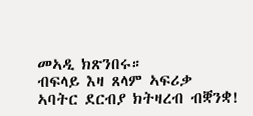መኣዲ ክጽንበሩ።
ብፍላይ እዛ ጸላም ኣፍሪቃ
ኣባትር ደርብያ ክትዛረብ ብቛንቋ!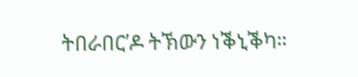ትበራበር’ዶ ትኽውን ነቕኒቕካ።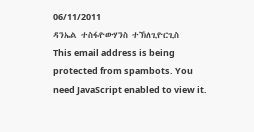06/11/2011
ዳንኤል ተስፋዮውሃንስ ተኽለጊዮርጊስ
This email address is being protected from spambots. You need JavaScript enabled to view it.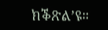ክቕጽል’ዩ።